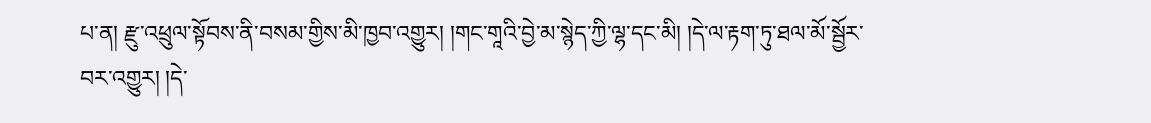པ་ན། རྫུ་འཕྲུལ་སྟོབས་ནི་བསམ་གྱིས་མི་ཁྱབ་འགྱུར། །གང་གཱའི་བྱེ་མ་སྙེད་ཀྱི་ལྷ་དང་མི། །དེ་ལ་རྟག་ཏུ་ཐལ་མོ་སྦྱོར་བར་འགྱུར། །དེ་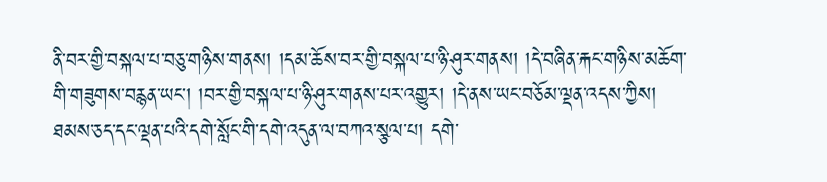ནི་བར་གྱི་བསྐལ་པ་བཅུ་གཉིས་གནས། །དམ་ཆོས་བར་གྱི་བསྐལ་པ་ཉི་ཤུར་གནས། །དེ་བཞིན་རྐང་གཉིས་མཆོག་གི་གཟུགས་བརྙན་ཡང་། །བར་གྱི་བསྐལ་པ་ཉི་ཤུར་གནས་པར་འགྱུར། །དེ་ནས་ཡང་བཅོམ་ལྡན་འདས་ཀྱིས། ཐམས་ཅད་དང་ལྡན་པའི་དགེ་སློང་གི་དགེ་འདུན་ལ་བཀའ་སྩལ་པ། དགེ་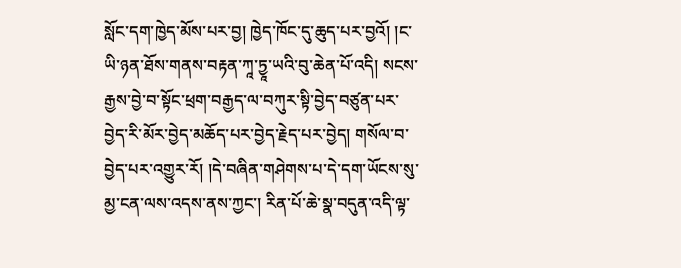སློང་དག་ཁྱེད་མོས་པར་བྱ། ཁྱེད་ཁོང་དུ་ཆུད་པར་བྱའོ། །ང་ཡི་ཉན་ཐོས་གནས་བརྟན་ཀཱ་ཏྱཱ་ཡའི་བུ་ཆེན་པོ་འདི། སངས་རྒྱས་བྱེ་བ་སྟོང་ཕྲག་བརྒྱད་ལ་བཀུར་སྟི་བྱེད་བཙུན་པར་བྱེད་རི་མོར་བྱེད་མཆོད་པར་བྱེད་རྗེད་པར་བྱེད། གསོལ་བ་བྱེད་པར་འགྱུར་རོ། །དེ་བཞིན་གཤེགས་པ་དེ་དག་ཡོངས་སུ་མྱ་ངན་ལས་འདས་ནས་ཀྱང་། རིན་པོ་ཆེ་སྣ་བདུན་འདི་ལྟ་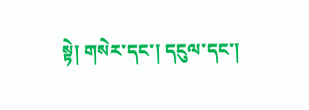སྟེ། གསེར་དང་། དངུལ་དང་།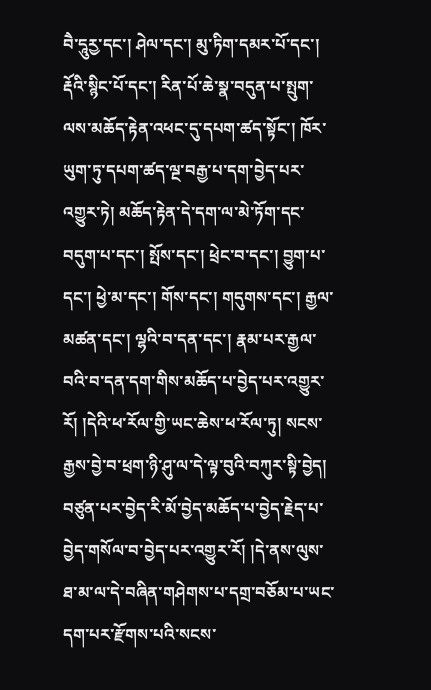བཻ་དཱུརྱ་དང་། ཤེལ་དང་། མུ་ཏིག་དམར་པོ་དང་། རྡོའི་སྙིང་པོ་དང་། རིན་པོ་ཆེ་སྣ་བདུན་པ་སྤུག་ལས་མཆོད་རྟེན་འཕང་དུ་དཔག་ཚད་སྟོང་། ཁོར་ཡུག་ཏུ་དཔག་ཚད་ལྔ་བརྒྱ་པ་དག་བྱེད་པར་འགྱུར་ཏེ། མཆོད་རྟེན་དེ་དག་ལ་མེ་ཏོག་དང་བདུག་པ་དང་། སྤོས་དང་། ཕྲེང་བ་དང་། བྱུག་པ་དང་། ཕྱེ་མ་དང་། གོས་དང་། གདུགས་དང་། རྒྱལ་མཚན་དང་། ལྷའི་བ་དན་དང་། རྣམ་པར་རྒྱལ་བའི་བ་དན་དག་གིས་མཆོད་པ་བྱེད་པར་འགྱུར་རོ། །དེའི་ཕ་རོལ་གྱི་ཡང་ཆེས་ཕ་རོལ་ཏུ། སངས་རྒྱས་བྱེ་བ་ཕྲག་ཉི་ཤུ་ལ་དེ་ལྟ་བུའི་བཀུར་སྟི་བྱེད། བཙུན་པར་བྱེད་རི་མོ་བྱེད་མཆོད་པ་བྱེད་རྗེད་པ་བྱེད་གསོལ་བ་བྱེད་པར་འགྱུར་རོ། །དེ་ནས་ལུས་ཐ་མ་ལ་དེ་བཞིན་གཤེགས་པ་དགྲ་བཅོམ་པ་ཡང་དག་པར་རྫོགས་པའི་སངས་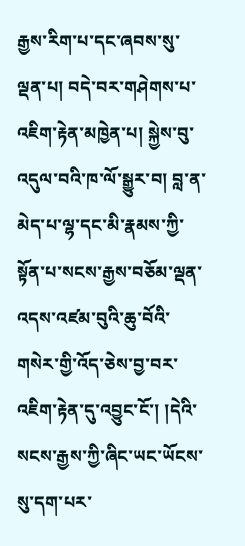རྒྱས་རིག་པ་དང་ཞབས་སུ་ལྡན་པ། བདེ་བར་གཤེགས་པ་འཇིག་རྟེན་མཁྱེན་པ། སྐྱེས་བུ་འདུལ་བའི་ཁ་ལོ་སྒྱུར་བ། བླ་ན་མེད་པ་ལྷ་དང་མི་རྣམས་ཀྱི་སྟོན་པ་སངས་རྒྱས་བཅོམ་ལྡན་འདས་འཛམ་བུའི་ཆུ་བོའི་གསེར་གྱི་འོད་ཅེས་བྱ་བར་འཇིག་རྟེན་དུ་འབྱུང་ངོ་། །དེའི་སངས་རྒྱས་ཀྱི་ཞིང་ཡང་ཡོངས་སུ་དག་པར་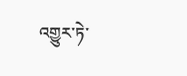འགྱུར་ཏེ་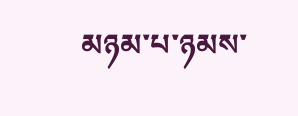མཉམ་པ་ཉམས་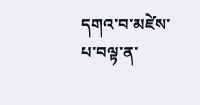དགའ་བ་མཛེས་པ་བལྟ་ན་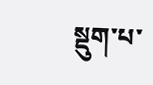སྡུག་པ་